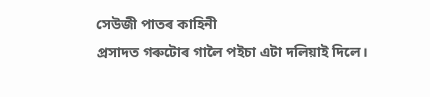সেউজী পাতৰ কাহিনী
প্ৰসাদত গৰুটোৰ গালৈ পইচা এটা দলিয়াই দিলে।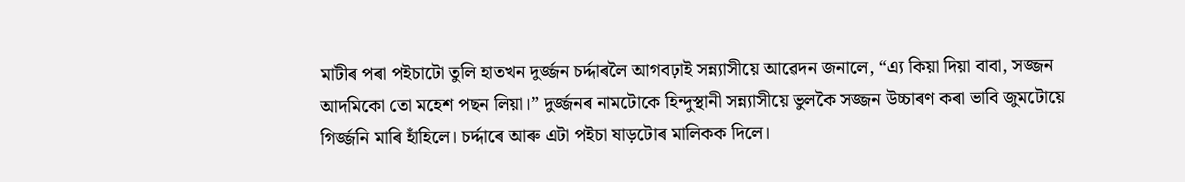মাটীৰ পৰা পইচাটো তুলি হাতখন দুৰ্জ্জন চৰ্দ্দাৰলৈ আগবঢ়াই সন্ন্যাসীয়ে আৱেদন জনালে, “এ্য কিয়া দিয়া বাবা, সজ্জন আদমিকো তো মহেশ পছন লিয়া।” দুৰ্জ্জনৰ নামটোকে হিন্দুস্থানী সন্ন্যাসীয়ে ভুলকৈ সজ্জন উচ্চাৰণ কৰা ভাবি জুমটোয়ে গিৰ্জ্জনি মাৰি হাঁহিলে। চৰ্দ্দাৰে আৰু এটা পইচা ষাড়টোৰ মালিকক দিলে।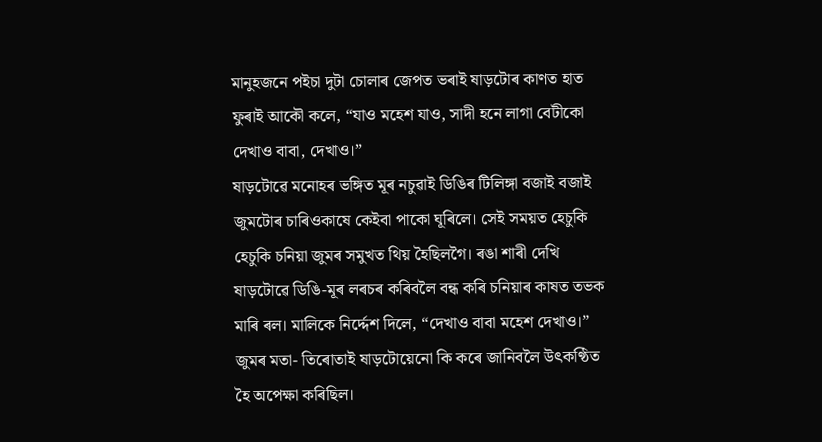মানুহজনে পইচা দুটা চোলাৰ জেপত ভৰাই ষাড়টোৰ কাণত হাত ফুৰাই আকৌ কলে, “যাও মহেশ যাও, সাদী হনে লাগা বেটীকো দেখাও বাবা, দেখাও।”
ষাড়টোৱে মনোহৰ ভঙ্গিত মূৰ নচুৱাই ডিঙিৰ টিলিঙ্গা বজাই বজাই জুমটোৰ চাৰিওকাষে কেইবা পাকো ঘূৰিলে। সেই সময়ত হেচুকি হেচুকি চনিয়া জুমৰ সমুখত থিয় হৈছিলগৈ। ৰঙা শাৰী দেখি ষাড়টোৱে ডিঙি-মূৰ লৰচৰ কৰিবলৈ বন্ধ কৰি চনিয়াৰ কাষত তভক মাৰি ৰল। মালিকে নিৰ্দ্দেশ দিলে, “দেখাও বাবা মহেশ দেখাও।” জুমৰ মতা- তিৰোতাই ষাড়টোয়েনো কি কৰে জানিবলৈ উৎকণ্ঠিত হৈ অপেক্ষা কৰিছিল।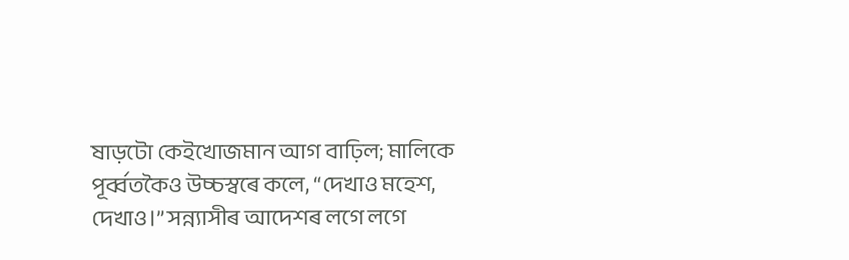ষাড়টো কেইখোজমান আগ বাঢ়িল; মালিকে পূৰ্ব্বতকৈও উচ্চস্বৰে কলে, “দেখাও মহেশ, দেখাও।” সন্ন্যাসীৰ আদেশৰ লগে লগে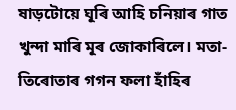ষাড়টোয়ে ঘূৰি আহি চনিয়াৰ গাত খুন্দা মাৰি মূৰ জোকাৰিলে। মতা-তিৰোতাৰ গগন ফলা হাঁহিৰ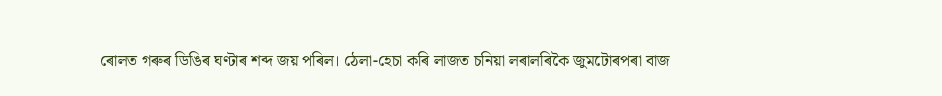ৰোলত গৰুৰ ডিঙিৰ ঘণ্টাৰ শব্দ জয় পৰিল। ঠেলা-হেচা কৰি লাজত চনিয়া লৰালৰিকৈ জুমটোৰপৰা বাজ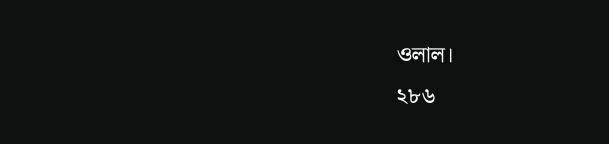ওলাল।
২৮৬